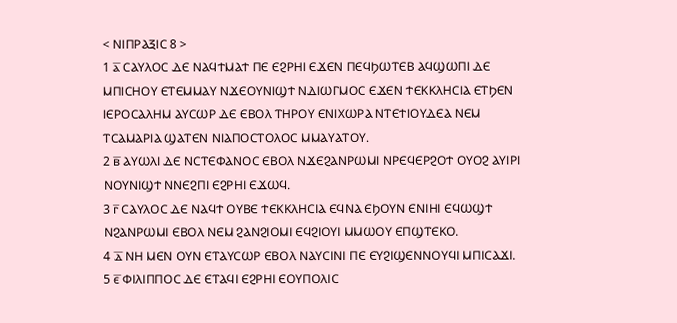< ⲚⲒⲠⲢⲀⲜⲒⲤ 8 >
1 ⲁ̅ ⲤⲀⲨⲖⲞⲤ ⲆⲈ ⲚⲀϤϮⲘⲀϮ ⲠⲈ ⲈϨⲢⲎⲒ ⲈϪⲈⲚ ⲠⲈϤϦⲰⲦⲈⲂ ⲀϤϢⲰⲠⲒ ⲆⲈ ⲘⲠⲒⲤⲎⲞⲨ ⲈⲦⲈⲘⲘⲀⲨ ⲚϪⲈⲞⲨⲚⲒϢϮ ⲚⲆⲒⲰⲄⲘⲞⲤ ⲈϪⲈⲚ ϮⲈⲔⲔⲖⲎⲤⲒⲀ ⲈⲦϦⲈⲚ ⲒⲈⲢⲞⲤⲀⲖⲎⲘ ⲀⲨⲤⲰⲢ ⲆⲈ ⲈⲂⲞⲖ ⲦⲎⲢⲞⲨ ⲈⲚⲒⲬⲰⲢⲀ ⲚⲦⲈϮⲒⲞⲨⲆⲈⲀ ⲚⲈⲘ ⲦⲤⲀⲘⲀⲢⲒⲀ ϢⲀⲦⲈⲚ ⲚⲒⲀⲠⲞⲤⲦⲞⲖⲞⲤ ⲘⲘⲀⲨⲀⲦⲞⲨ.
2 ⲃ̅ ⲀⲨⲰⲖⲒ ⲆⲈ ⲚⲤⲦⲈⲪⲀⲚⲞⲤ ⲈⲂⲞⲖ ⲚϪⲈϨⲀⲚⲢⲰⲘⲒ ⲚⲢⲈϤⲈⲢϨⲞϮ ⲞⲨⲞϨ ⲀⲨⲒⲢⲒ ⲚⲞⲨⲚⲒϢϮ ⲚⲚⲈϨⲠⲒ ⲈϨⲢⲎⲒ ⲈϪⲰϤ.
3 ⲅ̅ ⲤⲀⲨⲖⲞⲤ ⲆⲈ ⲚⲀϤϮ ⲞⲨⲂⲈ ϮⲈⲔⲔⲖⲎⲤⲒⲀ ⲈϤⲚⲀ ⲈϦⲞⲨⲚ ⲈⲚⲒⲎⲒ ⲈϤⲰϢϮ ⲚϨⲀⲚⲢⲰⲘⲒ ⲈⲂⲞⲖ ⲚⲈⲘ ϨⲀⲚϨⲒⲞⲘⲒ ⲈϤϨⲒⲞⲨⲒ ⲘⲘⲰⲞⲨ ⲈⲠϢⲦⲈⲔⲞ.
4 ⲇ̅ ⲚⲎ ⲘⲈⲚ ⲞⲨⲚ ⲈⲦⲀⲨⲤⲰⲢ ⲈⲂⲞⲖ ⲚⲀⲨⲤⲒⲚⲒ ⲠⲈ ⲈⲨϨⲒϢⲈⲚⲚⲞⲨϤⲒ ⲘⲠⲒⲤⲀϪⲒ.
5 ⲉ̅ ⲪⲒⲖⲒⲠⲠⲞⲤ ⲆⲈ ⲈⲦⲀϤⲒ ⲈϨⲢⲎⲒ ⲈⲞⲨⲠⲞⲖⲒⲤ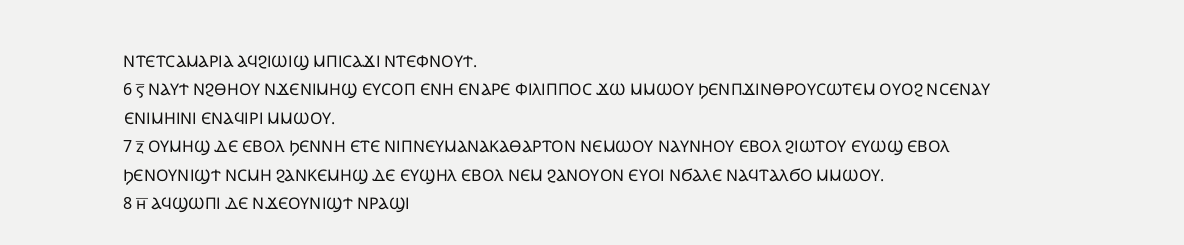ⲚⲦⲈⲦⲤⲀⲘⲀⲢⲒⲀ ⲀϤϨⲒⲰⲒϢ ⲘⲠⲒⲤⲀϪⲒ ⲚⲦⲈⲪⲚⲞⲨϮ.
6 ⲋ̅ ⲚⲀⲨϮ ⲚϨⲐⲎⲞⲨ ⲚϪⲈⲚⲒⲘⲎϢ ⲈⲨⲤⲞⲠ ⲈⲚⲎ ⲈⲚⲀⲢⲈ ⲪⲒⲖⲒⲠⲠⲞⲤ ϪⲰ ⲘⲘⲰⲞⲨ ϦⲈⲚⲠϪⲒⲚⲐⲢⲞⲨⲤⲰⲦⲈⲘ ⲞⲨⲞϨ ⲚⲤⲈⲚⲀⲨ ⲈⲚⲒⲘⲎⲒⲚⲒ ⲈⲚⲀϤⲒⲢⲒ ⲘⲘⲰⲞⲨ.
7 ⲍ̅ ⲞⲨⲘⲎϢ ⲆⲈ ⲈⲂⲞⲖ ϦⲈⲚⲚⲎ ⲈⲦⲈ ⲚⲒⲠⲚⲈⲨⲘⲀⲚⲀⲔⲀⲐⲀⲢⲦⲞⲚ ⲚⲈⲘⲰⲞⲨ ⲚⲀⲨⲚⲎⲞⲨ ⲈⲂⲞⲖ ϨⲒⲰⲦⲞⲨ ⲈⲨⲰϢ ⲈⲂⲞⲖ ϦⲈⲚⲞⲨⲚⲒϢϮ ⲚⲤⲘⲎ ϨⲀⲚⲔⲈⲘⲎϢ ⲆⲈ ⲈⲨϢⲎⲖ ⲈⲂⲞⲖ ⲚⲈⲘ ϨⲀⲚⲞⲨⲞⲚ ⲈⲨⲞⲒ ⲚϬⲀⲖⲈ ⲚⲀϤⲦⲀⲖϬⲞ ⲘⲘⲰⲞⲨ.
8 ⲏ̅ ⲀϤϢⲰⲠⲒ ⲆⲈ ⲚϪⲈⲞⲨⲚⲒϢϮ ⲚⲢⲀϢⲒ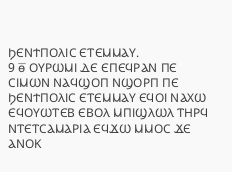ϦⲈⲚϮⲠⲞⲖⲒⲤ ⲈⲦⲈⲘⲘⲀⲨ.
9 ⲑ̅ ⲞⲨⲢⲰⲘⲒ ⲆⲈ ⲈⲠⲈϤⲢⲀⲚ ⲠⲈ ⲤⲒⲘⲰⲚ ⲚⲀϤϢⲞⲠ ⲚϢⲞⲢⲠ ⲠⲈ ϦⲈⲚϮⲠⲞⲖⲒⲤ ⲈⲦⲈⲘⲘⲀⲨ ⲈϤⲞⲒ ⲚⲀⲬⲰ ⲈϤⲞⲨⲰⲦⲈⲂ ⲈⲂⲞⲖ ⲘⲠⲒϢⲖⲰⲖ ⲦⲎⲢϤ ⲚⲦⲈⲦⲤⲀⲘⲀⲢⲒⲀ ⲈϤϪⲰ ⲘⲘⲞⲤ ϪⲈ ⲀⲚⲞⲔ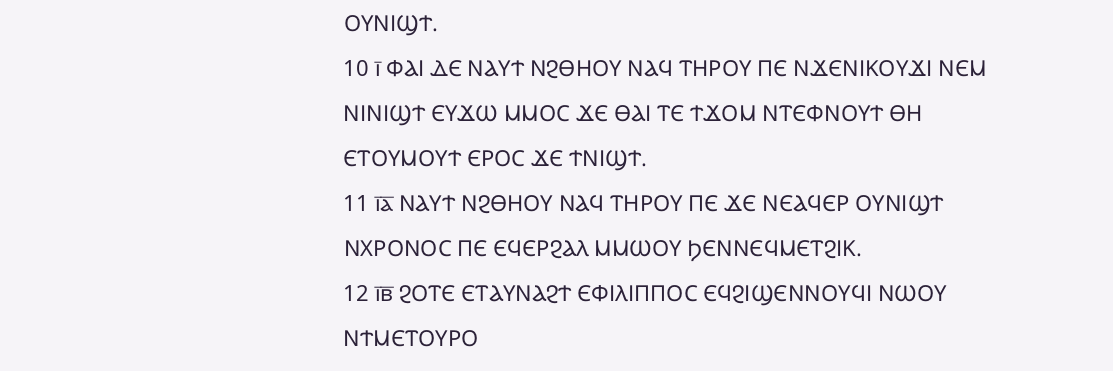ⲞⲨⲚⲒϢϮ.
10 ⲓ̅ ⲪⲀⲒ ⲆⲈ ⲚⲀⲨϮ ⲚϨⲐⲎⲞⲨ ⲚⲀϤ ⲦⲎⲢⲞⲨ ⲠⲈ ⲚϪⲈⲚⲒⲔⲞⲨϪⲒ ⲚⲈⲘ ⲚⲒⲚⲒϢϮ ⲈⲨϪⲰ ⲘⲘⲞⲤ ϪⲈ ⲐⲀⲒ ⲦⲈ ϮϪⲞⲘ ⲚⲦⲈⲪⲚⲞⲨϮ ⲐⲎ ⲈⲦⲞⲨⲘⲞⲨϮ ⲈⲢⲞⲤ ϪⲈ ϮⲚⲒϢϮ.
11 ⲓ̅ⲁ̅ ⲚⲀⲨϮ ⲚϨⲐⲎⲞⲨ ⲚⲀϤ ⲦⲎⲢⲞⲨ ⲠⲈ ϪⲈ ⲚⲈⲀϤⲈⲢ ⲞⲨⲚⲒϢϮ ⲚⲬⲢⲞⲚⲞⲤ ⲠⲈ ⲈϤⲈⲢϨⲀⲖ ⲘⲘⲰⲞⲨ ϦⲈⲚⲚⲈϤⲘⲈⲦϨⲒⲔ.
12 ⲓ̅ⲃ̅ ϨⲞⲦⲈ ⲈⲦⲀⲨⲚⲀϨϮ ⲈⲪⲒⲖⲒⲠⲠⲞⲤ ⲈϤϨⲒϢⲈⲚⲚⲞⲨϤⲒ ⲚⲰⲞⲨ ⲚϮⲘⲈⲦⲞⲨⲢⲞ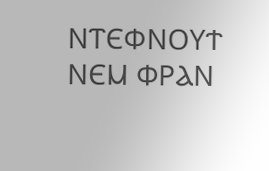ⲚⲦⲈⲪⲚⲞⲨϮ ⲚⲈⲘ ⲪⲢⲀⲚ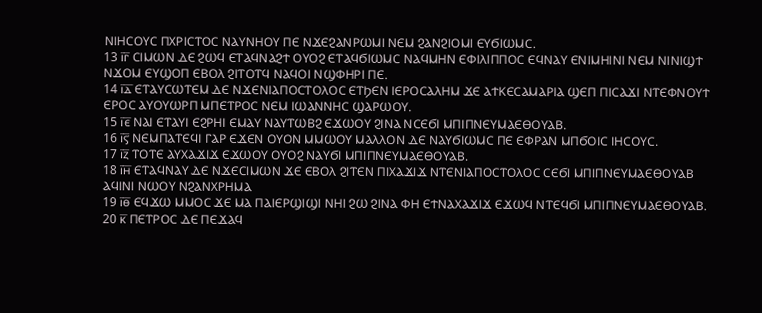ⲚⲒⲎⲤⲞⲨⲤ ⲠⲬⲢⲒⲤⲦⲞⲤ ⲚⲀⲨⲚⲎⲞⲨ ⲠⲈ ⲚϪⲈϨⲀⲚⲢⲰⲘⲒ ⲚⲈⲘ ϨⲀⲚϨⲒⲞⲘⲒ ⲈⲨϬⲒⲰⲘⲤ.
13 ⲓ̅ⲅ̅ ⲤⲒⲘⲰⲚ ⲆⲈ ϨⲰϤ ⲈⲦⲀϤⲚⲀϨϮ ⲞⲨⲞϨ ⲈⲦⲀϤϬⲒⲰⲘⲤ ⲚⲀϤⲘⲎⲚ ⲈⲪⲒⲖⲒⲠⲠⲞⲤ ⲈϤⲚⲀⲨ ⲈⲚⲒⲘⲎⲒⲚⲒ ⲚⲈⲘ ⲚⲒⲚⲒϢϮ ⲚϪⲞⲘ ⲈⲨϢⲞⲠ ⲈⲂⲞⲖ ϨⲒⲦⲞⲦϤ ⲚⲀϤⲞⲒ ⲚϢⲪⲎⲢⲒ ⲠⲈ.
14 ⲓ̅ⲇ̅ ⲈⲦⲀⲨⲤⲰⲦⲈⲘ ⲆⲈ ⲚϪⲈⲚⲒⲀⲠⲞⲤⲦⲞⲖⲞⲤ ⲈⲦϦⲈⲚ ⲒⲈⲢⲞⲤⲀⲖⲎⲘ ϪⲈ ⲀϮⲔⲈⲤⲀⲘⲀⲢⲒⲀ ϢⲈⲠ ⲠⲒⲤⲀϪⲒ ⲚⲦⲈⲪⲚⲞⲨϮ ⲈⲢⲞⲤ ⲀⲨⲞⲨⲰⲢⲠ ⲘⲠⲈⲦⲢⲞⲤ ⲚⲈⲘ ⲒⲰⲀⲚⲚⲎⲤ ϢⲀⲢⲰⲞⲨ.
15 ⲓ̅ⲉ̅ ⲚⲀⲒ ⲈⲦⲀⲨⲒ ⲈϨⲢⲎⲒ ⲈⲘⲀⲨ ⲚⲀⲨⲦⲰⲂϨ ⲈϪⲰⲞⲨ ϨⲒⲚⲀ ⲚⲤⲈϬⲒ ⲘⲠⲒⲠⲚⲈⲨⲘⲀⲈⲐⲞⲨⲀⲂ.
16 ⲓ̅ⲋ̅ ⲚⲈⲘⲠⲀⲦⲈϤⲒ ⲄⲀⲢ ⲈϪⲈⲚ ⲞⲨⲞⲚ ⲘⲘⲰⲞⲨ ⲘⲀⲖⲖⲞⲚ ⲆⲈ ⲚⲀⲨϬⲒⲰⲘⲤ ⲠⲈ ⲈⲪⲢⲀⲚ ⲘⲠϬⲞⲒⲤ ⲒⲎⲤⲞⲨⲤ.
17 ⲓ̅ⲍ̅ ⲦⲞⲦⲈ ⲀⲨⲬⲀϪⲒϪ ⲈϪⲰⲞⲨ ⲞⲨⲞϨ ⲚⲀⲨϬⲒ ⲘⲠⲒⲠⲚⲈⲨⲘⲀⲈⲐⲞⲨⲀⲂ.
18 ⲓ̅ⲏ̅ ⲈⲦⲀϤⲚⲀⲨ ⲆⲈ ⲚϪⲈⲤⲒⲘⲰⲚ ϪⲈ ⲈⲂⲞⲖ ϨⲒⲦⲈⲚ ⲠⲒⲬⲀϪⲒϪ ⲚⲦⲈⲚⲒⲀⲠⲞⲤⲦⲞⲖⲞⲤ ⲤⲈϬⲒ ⲘⲠⲒⲠⲚⲈⲨⲘⲀⲈⲐⲞⲨⲀⲂ ⲀϤⲒⲚⲒ ⲚⲰⲞⲨ ⲚϨⲀⲚⲬⲢⲎⲘⲀ
19 ⲓ̅ⲑ̅ ⲈϤϪⲰ ⲘⲘⲞⲤ ϪⲈ ⲘⲀ ⲠⲀⲒⲈⲢϢⲒϢⲒ ⲚⲎⲒ ϨⲰ ϨⲒⲚⲀ ⲪⲎ ⲈϮⲚⲀⲬⲀϪⲒϪ ⲈϪⲰϤ ⲚⲦⲈϤϬⲒ ⲘⲠⲒⲠⲚⲈⲨⲘⲀⲈⲐⲞⲨⲀⲂ.
20 ⲕ̅ ⲠⲈⲦⲢⲞⲤ ⲆⲈ ⲠⲈϪⲀϤ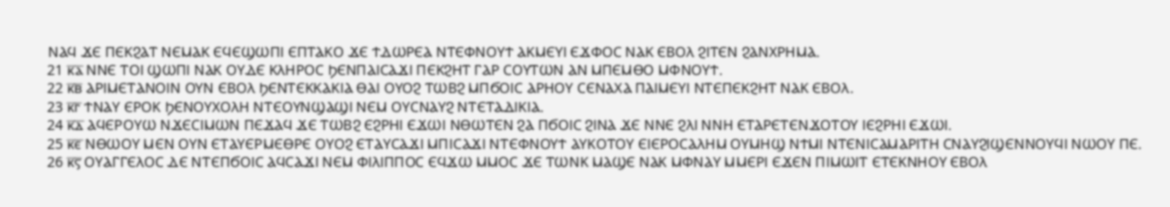ⲚⲀϤ ϪⲈ ⲠⲈⲔϨⲀⲦ ⲚⲈⲘⲀⲔ ⲈϤⲈϢⲰⲠⲒ ⲈⲠⲦⲀⲔⲞ ϪⲈ ϮⲆⲰⲢⲈⲀ ⲚⲦⲈⲪⲚⲞⲨϮ ⲀⲔⲘⲈⲨⲒ ⲈϪⲪⲞⲤ ⲚⲀⲔ ⲈⲂⲞⲖ ϨⲒⲦⲈⲚ ϨⲀⲚⲬⲢⲎⲘⲀ.
21 ⲕ̅ⲁ̅ ⲚⲚⲈ ⲦⲞⲒ ϢⲰⲠⲒ ⲚⲀⲔ ⲞⲨⲆⲈ ⲔⲖⲎⲢⲞⲤ ϦⲈⲚⲠⲀⲒⲤⲀϪⲒ ⲠⲈⲔϨⲎⲦ ⲄⲀⲢ ⲤⲞⲨⲦⲰⲚ ⲀⲚ ⲘⲠⲈⲘⲐⲞ ⲘⲪⲚⲞⲨϮ.
22 ⲕ̅ⲃ̅ ⲀⲢⲒⲘⲈⲦⲀⲚⲞⲒⲚ ⲞⲨⲚ ⲈⲂⲞⲖ ϦⲈⲚⲦⲈⲔⲔⲀⲔⲒⲀ ⲐⲀⲒ ⲞⲨⲞϨ ⲦⲰⲂϨ ⲘⲠϬⲞⲒⲤ ⲀⲢⲎⲞⲨ ⲤⲈⲚⲀⲬⲀ ⲠⲀⲒⲘⲈⲨⲒ ⲚⲦⲈⲠⲈⲔϨⲎⲦ ⲚⲀⲔ ⲈⲂⲞⲖ.
23 ⲕ̅ⲅ̅ ϮⲚⲀⲨ ⲈⲢⲞⲔ ϦⲈⲚⲞⲨⲬⲞⲖⲎ ⲚⲦⲈⲞⲨⲚϢⲀϢⲒ ⲚⲈⲘ ⲞⲨⲤⲚⲀⲨϨ ⲚⲦⲈⲦⲀⲆⲒⲔⲒⲀ.
24 ⲕ̅ⲇ̅ ⲀϤⲈⲢⲞⲨⲰ ⲚϪⲈⲤⲒⲘⲰⲚ ⲠⲈϪⲀϤ ϪⲈ ⲦⲰⲂϨ ⲈϨⲢⲎⲒ ⲈϪⲰⲒ ⲚⲐⲰⲦⲈⲚ ϨⲀ ⲠϬⲞⲒⲤ ϨⲒⲚⲀ ϪⲈ ⲚⲚⲈ ϨⲖⲒ ⲚⲚⲎ ⲈⲦⲀⲢⲈⲦⲈⲚϪⲞⲦⲞⲨ ⲒⲈϨⲢⲎⲒ ⲈϪⲰⲒ.
25 ⲕ̅ⲉ̅ ⲚⲐⲰⲞⲨ ⲘⲈⲚ ⲞⲨⲚ ⲈⲦⲀⲨⲈⲢⲘⲈⲐⲢⲈ ⲞⲨⲞϨ ⲈⲦⲀⲨⲤⲀϪⲒ ⲘⲠⲒⲤⲀϪⲒ ⲚⲦⲈⲪⲚⲞⲨϮ ⲀⲨⲔⲞⲦⲞⲨ ⲈⲒⲈⲢⲞⲤⲀⲖⲎⲘ ⲞⲨⲘⲎϢ ⲚϮⲘⲒ ⲚⲦⲈⲚⲒⲤⲀⲘⲀⲢⲒⲦⲎ ⲤⲚⲀⲨϨⲒϢⲈⲚⲚⲞⲨϤⲒ ⲚⲰⲞⲨ ⲠⲈ.
26 ⲕ̅ⲋ̅ ⲞⲨⲀⲄⲄⲈⲖⲞⲤ ⲆⲈ ⲚⲦⲈⲠϬⲞⲒⲤ ⲀϤⲤⲀϪⲒ ⲚⲈⲘ ⲪⲒⲖⲒⲠⲠⲞⲤ ⲈϤϪⲰ ⲘⲘⲞⲤ ϪⲈ ⲦⲰⲚⲔ ⲘⲀϢⲈ ⲚⲀⲔ ⲘⲪⲚⲀⲨ ⲘⲘⲈⲢⲒ ⲈϪⲈⲚ ⲠⲒⲘⲰⲒⲦ ⲈⲦⲈⲔⲚⲎⲞⲨ ⲈⲂⲞⲖ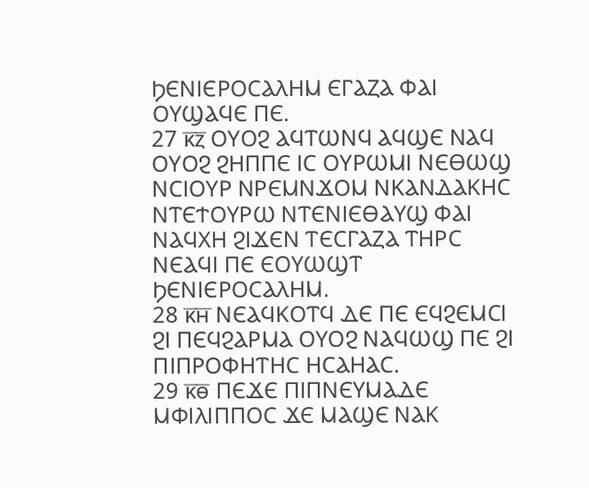ϦⲈⲚⲒⲈⲢⲞⲤⲀⲖⲎⲘ ⲈⲄⲀⲌⲀ ⲪⲀⲒ ⲞⲨϢⲀϤⲈ ⲠⲈ.
27 ⲕ̅ⲍ̅ ⲞⲨⲞϨ ⲀϤⲦⲰⲚϤ ⲀϤϢⲈ ⲚⲀϤ ⲞⲨⲞϨ ϨⲎⲠⲠⲈ ⲒⲤ ⲞⲨⲢⲰⲘⲒ ⲚⲈⲐⲰϢ ⲚⲤⲒⲞⲨⲢ ⲚⲢⲈⲘⲚϪⲞⲘ ⲚⲔⲀⲚⲆⲀⲔⲎⲤ ⲚⲦⲈϮⲞⲨⲢⲰ ⲚⲦⲈⲚⲒⲈⲐⲀⲨϢ ⲪⲀⲒ ⲚⲀϤⲬⲎ ϨⲒϪⲈⲚ ⲦⲈⲤⲄⲀⲌⲀ ⲦⲎⲢⲤ ⲚⲈⲀϤⲒ ⲠⲈ ⲈⲞⲨⲰϢⲦ ϦⲈⲚⲒⲈⲢⲞⲤⲀⲖⲎⲘ.
28 ⲕ̅ⲏ̅ ⲚⲈⲀϤⲔⲞⲦϤ ⲆⲈ ⲠⲈ ⲈϤϨⲈⲘⲤⲒ ϨⲒ ⲠⲈϤϨⲀⲢⲘⲀ ⲞⲨⲞϨ ⲚⲀϤⲰϢ ⲠⲈ ϨⲒ ⲠⲒⲠⲢⲞⲪⲎⲦⲎⲤ ⲎⲤⲀⲎⲀⲤ.
29 ⲕ̅ⲑ̅ ⲠⲈϪⲈ ⲠⲒⲠⲚⲈⲨⲘⲀⲆⲈ ⲘⲪⲒⲖⲒⲠⲠⲞⲤ ϪⲈ ⲘⲀϢⲈ ⲚⲀⲔ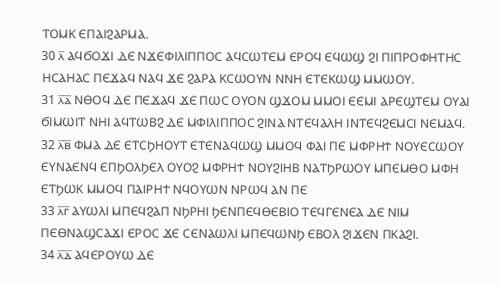ⲦⲞⲘⲔ ⲈⲠⲀⲒϨⲀⲢⲘⲀ.
30 ⲗ̅ ⲀϤϬⲞϪⲒ ⲆⲈ ⲚϪⲈⲪⲒⲖⲒⲠⲠⲞⲤ ⲀϤⲤⲰⲦⲈⲘ ⲈⲢⲞϤ ⲈϤⲰϢ ϨⲒ ⲠⲒⲠⲢⲞⲪⲎⲦⲎⲤ ⲎⲤⲀⲎⲀⲤ ⲠⲈϪⲀϤ ⲚⲀϤ ϪⲈ ϨⲀⲢⲀ ⲔⲤⲰⲞⲨⲚ ⲚⲚⲎ ⲈⲦⲈⲔⲰϢ ⲘⲘⲰⲞⲨ.
31 ⲗ̅ⲁ̅ ⲚⲐⲞϤ ⲆⲈ ⲠⲈϪⲀϤ ϪⲈ ⲠⲰⲤ ⲞⲨⲞⲚ ϢϪⲞⲘ ⲘⲘⲞⲒ ⲈⲈⲘⲒ ⲀⲢⲈϢⲦⲈⲘ ⲞⲨⲀⲒ ϬⲒⲘⲰⲒⲦ ⲚⲎⲒ ⲀϤⲦⲰⲂϨ ⲆⲈ ⲘⲪⲒⲖⲒⲠⲠⲞⲤ ϨⲒⲚⲀ ⲚⲦⲈϤⲀⲖⲎ ⲒⲚⲦⲈϤϨⲈⲘⲤⲒ ⲚⲈⲘⲀϤ.
32 ⲗ̅ⲃ̅ ⲪⲘⲀ ⲆⲈ ⲈⲦⲤϦⲎⲞⲨⲦ ⲈⲦⲈⲚⲀϤⲰϢ ⲘⲘⲞϤ ⲪⲀⲒ ⲠⲈ ⲘⲪⲢⲎϮ ⲚⲞⲨⲈⲤⲰⲞⲨ ⲈⲨⲚⲀⲈⲚϤ ⲈⲠϦⲞⲖϦⲈⲖ ⲞⲨⲞϨ ⲘⲪⲢⲎϮ ⲚⲞⲨϨⲒⲎⲂ ⲚⲀⲦϦⲢⲰⲞⲨ ⲘⲠⲈⲘⲐⲞ ⲘⲪⲎ ⲈⲦϦⲰⲔ ⲘⲘⲞϤ ⲠⲀⲒⲢⲎϮ ⲚϤⲞⲨⲰⲚ ⲚⲢⲰϤ ⲀⲚ ⲠⲈ
33 ⲗ̅ⲅ̅ ⲀⲨⲰⲖⲒ ⲘⲠⲈϤϨⲀⲠ ⲚϦⲢⲎⲒ ϦⲈⲚⲠⲈϤⲐⲈⲂⲒⲞ ⲦⲈϤⲄⲈⲚⲈⲀ ⲆⲈ ⲚⲒⲘ ⲠⲈⲐⲚⲀϢⲤⲀϪⲒ ⲈⲢⲞⲤ ϪⲈ ⲤⲈⲚⲀⲰⲖⲒ ⲘⲠⲈϤⲰⲚϦ ⲈⲂⲞⲖ ϨⲒϪⲈⲚ ⲠⲔⲀϨⲒ.
34 ⲗ̅ⲇ̅ ⲀϤⲈⲢⲞⲨⲰ ⲆⲈ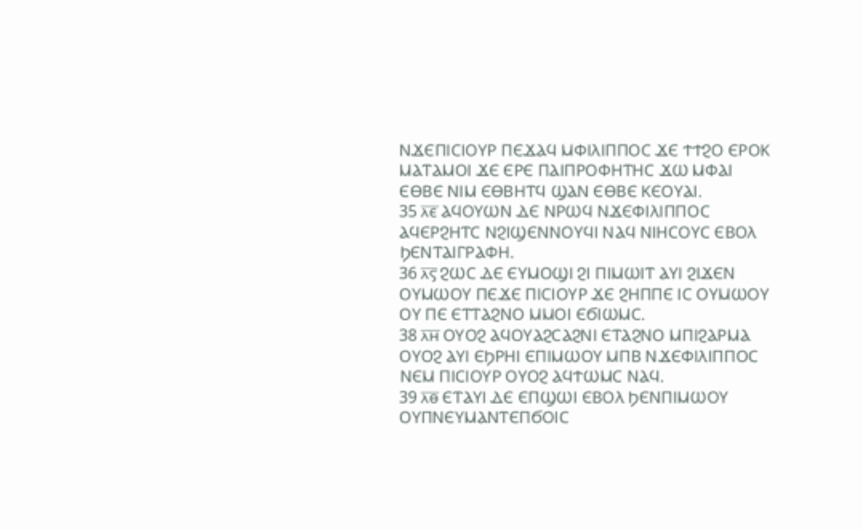ⲚϪⲈⲠⲒⲤⲒⲞⲨⲢ ⲠⲈϪⲀϤ ⲘⲪⲒⲖⲒⲠⲠⲞⲤ ϪⲈ ϮϮϨⲞ ⲈⲢⲞⲔ ⲘⲀⲦⲀⲘⲞⲒ ϪⲈ ⲈⲢⲈ ⲠⲀⲒⲠⲢⲞⲪⲎⲦⲎⲤ ϪⲰ ⲘⲪⲀⲒ ⲈⲐⲂⲈ ⲚⲒⲘ ⲈⲐⲂⲎⲦϤ ϢⲀⲚ ⲈⲐⲂⲈ ⲔⲈⲞⲨⲀⲒ.
35 ⲗ̅ⲉ̅ ⲀϤⲞⲨⲰⲚ ⲆⲈ ⲚⲢⲰϤ ⲚϪⲈⲪⲒⲖⲒⲠⲠⲞⲤ ⲀϤⲈⲢϨⲎⲦⲤ ⲚϨⲒϢⲈⲚⲚⲞⲨϤⲒ ⲚⲀϤ ⲚⲒⲎⲤⲞⲨⲤ ⲈⲂⲞⲖ ϦⲈⲚⲦⲀⲒⲄⲢⲀⲪⲎ.
36 ⲗ̅ⲋ̅ ϨⲰⲤ ⲆⲈ ⲈⲨⲘⲞϢⲒ ϨⲒ ⲠⲒⲘⲰⲒⲦ ⲀⲨⲒ ϨⲒϪⲈⲚ ⲞⲨⲘⲰⲞⲨ ⲠⲈϪⲈ ⲠⲒⲤⲒⲞⲨⲢ ϪⲈ ϨⲎⲠⲠⲈ ⲒⲤ ⲞⲨⲘⲰⲞⲨ ⲞⲨ ⲠⲈ ⲈⲦⲦⲀϨⲚⲞ ⲘⲘⲞⲒ ⲈϬⲒⲰⲘⲤ.
38 ⲗ̅ⲏ̅ ⲞⲨⲞϨ ⲀϤⲞⲨⲀϨⲤⲀϨⲚⲒ ⲈⲦⲀϨⲚⲞ ⲘⲠⲒϨⲀⲢⲘⲀ ⲞⲨⲞϨ ⲀⲨⲒ ⲈϦⲢⲎⲒ ⲈⲠⲒⲘⲰⲞⲨ ⲘⲠⲂ ⲚϪⲈⲪⲒⲖⲒⲠⲠⲞⲤ ⲚⲈⲘ ⲠⲒⲤⲒⲞⲨⲢ ⲞⲨⲞϨ ⲀϤϮⲰⲘⲤ ⲚⲀϤ.
39 ⲗ̅ⲑ̅ ⲈⲦⲀⲨⲒ ⲆⲈ ⲈⲠϢⲰⲒ ⲈⲂⲞⲖ ϦⲈⲚⲠⲒⲘⲰⲞⲨ ⲞⲨⲠⲚⲈⲨⲘⲀⲚⲦⲈⲠϬⲞⲒⲤ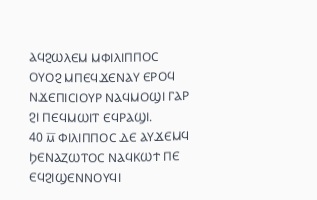ⲀϤϨⲰⲖⲈⲘ ⲘⲪⲒⲖⲒⲠⲠⲞⲤ ⲞⲨⲞϨ ⲘⲠⲈϤϪⲈⲚⲀⲨ ⲈⲢⲞϤ ⲚϪⲈⲠⲒⲤⲒⲞⲨⲢ ⲚⲀϤⲘⲞϢⲒ ⲄⲀⲢ ϨⲒ ⲠⲈϤⲘⲰⲒⲦ ⲈϤⲢⲀϢⲒ.
40 ⲙ̅ ⲪⲒⲖⲒⲠⲠⲞⲤ ⲆⲈ ⲀⲨϪⲈⲘϤ ϦⲈⲚⲀⲌⲰⲦⲞⲤ ⲚⲀϤⲔⲰϮ ⲠⲈ ⲈϤϨⲒϢⲈⲚⲚⲞⲨϤⲒ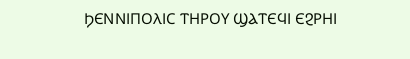ϦⲈⲚⲚⲒⲠⲞⲖⲒⲤ ⲦⲎⲢⲞⲨ ϢⲀⲦⲈϤⲒ ⲈϨⲢⲎⲒ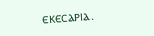ⲈⲔⲈⲤⲀⲢⲒⲀ.